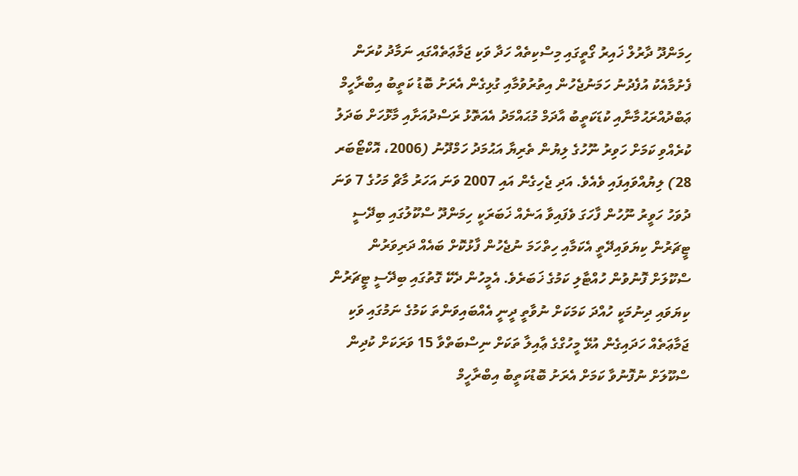ހިމަންދޫ ދާރުލް ޚައިރު ގޯތީގައި މިސްކިތެއް ހަދާ ވަކި ޖަމާޢަތެއްގައި ނަމާދު ކުރަން ފެށުމާއެކު އުފެދުނު ހަމަނުޖެހުން އިތުރުވުމާއި ގުޅިގެން އެރަށު ބޮޑު ކަތީބު އިބްރާހީމް ޢަބްދުއްރަޙުމާނާއި ކުޑަކަތީބު އާދަމް މުޙައްމަދު އެއަތޮޅު ރަސްދުއަށާއި މާޅޮހަށް ބަދަލު ކުރެއްވި ކަމަށް ހަވިރު ނޫހުގެ ލިޔުން ތެރިޔާ އަޙުމަދު ހަމްދޫނު (2006، އޮކްޓޯބަރ 28) ލިޔުއްވައިފައި ވެއެވެ. އަދި ޖެހިގެން އައި 2007 ވަނަ އަހަރު މާޗް މަހުގެ 7 ވަނަ ދުވަހު ހަވީރު ނޫހުން ފާހަގަ ވެފައިވާ އަނެއް ޚަބަރަކީ ހިމަންދޫ ސްކޫލުގައި ބިދޭސީ ޓީޗަރުން ކިޔަވައިދޭތީ އެކަމާއި ހިތްހަމަ ނުޖެހުން ފާޅުކޮށް ބައެއް ދަރިވަރުން ސްކޫލަށް ފޮނުވުން ހުއްޓާލި ކަމުގެ ޚަބަރެވެ. އެމީހުން ދެކޭ ގޮތުގައި ބިދޭސީ ޓީޗަރުން ކިޔަވައި ދިނުމަކީ ހުއްދަ ކަމަކަށް ނުވާތީ ދީނީ އެއްބައިވަންތަ ކަމުގެ ނަމުގައި ވަކި ޖަމާޢަތެއް ހަދައިގެން އުޅޭ މީހުގްގެ ޢާއިލާ ތަކަށް ނިސްބަތްވާ 15 ވަރަކަށް ކުދިން ސްކޫލަށް ނުފޮނުވާ ކަމަށް އެރަށު ބޮޑުކަތީބު އިބްރާހީމް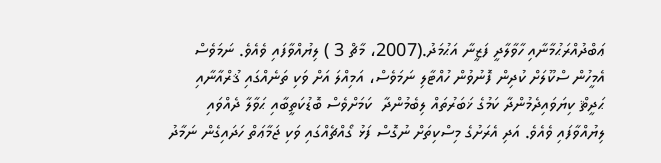ޢަބްދުއްރަޙުމާނާއި ހާވާލާދީ ފަޒީނާ އަޙުމަދު.(2007، މާޗް 3 ) ލިޔުއްވާފައި ވެއެވެ. ނަމަވެސް އެމީހުން ސްކޫލަށް ކުދިން ފޮނުވުން ހުއްޓާލި ނަމަވެސް، އަމިއްލަ އަށް ވަކި ތަނެއްގައި ޤުރްއާނާއި ޙަދީޘް ކިޔަވައިދެމުންދާ ކަމުގެ ޚަބަރުތައް ލިބެމުންދާ  ކަމަށްވެސް ބޮޑުކަތީބާއި ޙަވާލާ ދެއްވައި ލިޔުއްވާފައި ވެއެވެ. އަދި އެރަށުގެ މިސްކިތަށް ނުގޮސް ފަޅު ގޯއްޗެއްގައި ވަކި ޖަމާޢަތް ހަދައިގެން ނަމާދު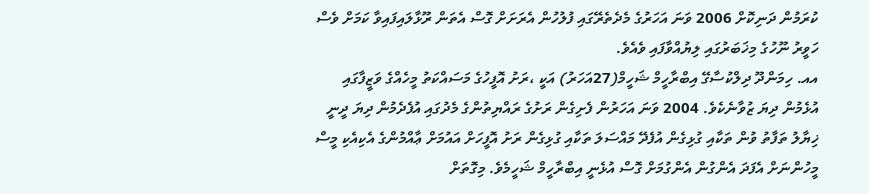ކުރަމުން ދަނިކޮށް 2006 ވަނަ އަހަރުގެ މެދެތެރޭގައި ފުލުހުން އެރަށަށް ގޮސް އެތަން ރޫޅާލައިފައިވާ ކަމަށް ވެސް ހަވީރު ނޫހުގެ މިޚަބަރުގައި ލިޔުއްވާފައި ވެއެވެ.
އއ. ހިމަންދޫ ދިލްކުސާގޭ އިބްރާހީމް ޝަހީމް(27އަހަރު) އަކީ ،ރަށު އޮފީހުގެ މަސައްކަތު މީހެއްގެ ވަޒީފާގައި އުޅެމުން ދިޔަ ޒުވާނެކެވެ. 2004 ވަނަ އަހަރުން ފެށިގެން ރަށުގެ ރައްޔިތުންގެ މެދުގައި އުފެދެމުން ދިޔަ ދީނީ ޚިޔާލު ތަފާތު ވުން ތަކާއި ގުޅިގެން އުފެދޭ މައްސަލަ ތަކާއި ގުޅިގެން ރަށު އޮފީހަށް އައުމަށް ޢާއްމުންގެ އެކިއެކި މީސް މީހުންނަށް އެފަދަ އެންގުން އެންގުމަށް ގޮސް އުޅެނީ އިބްރާހީމް ޝަހީމެވެ. މިގޮތަށް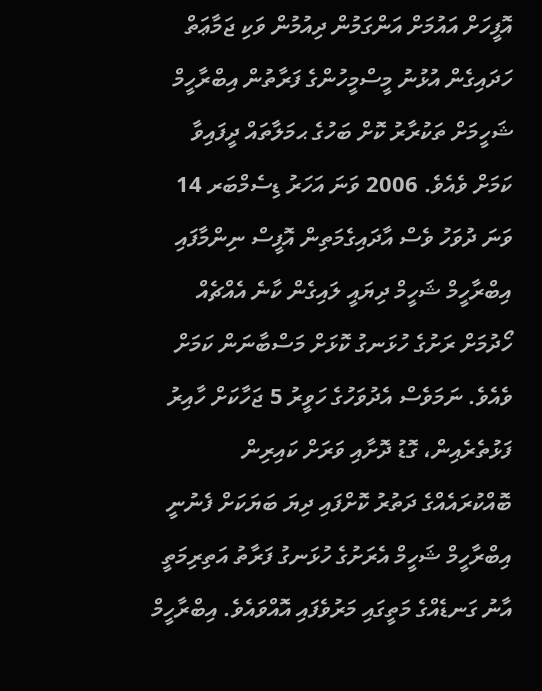އޮފީހަށް އައުމަށް އަންގަމުން ދިއުމުން ވަކި ޖަމާޢަތް ހަދައިގެން އުޅުނު މީސްމީހުންގެ ފަރާތުން އިބްރާހީމް ޝަހީމަށް ތަކުރާރު ކޮށް ބަހުގެ ޙމަލާތައް ދީފައިވާ ކަމަށް ވެއެވެ. 2006 ވަނަ އަހަރު ޑިސެމްބަރ 14 ވަނަ ދުވަހު ވެސް އާދައިގެމަތިން އޮފީސް ނިންމާފައި އިބްރާހީމް ޝަހީމް ދިޔައީ ލައިގެން ކާނެ އެއްޗެއް ހޯދުމަށް ރަށުގެ ހުޅަނގު ކޮޅަށް މަސްބާނަން ކަމަށް ވެއެވެ. ނަމަވެސް އެދުވަހުގެ ހަވީރު 5 ޖަހާކަށް ހާއިރު ފަޅުތެރެއިން، ގޮޑު ދޮށާއި ވަރަށް ކައިރިން ބޮއްކުރައެއްގެ ދަތުރު ކޮށްފައި ދިޔަ ބަޔަކަށް ފެނުނީ އިބްރާހީމް ޝަހީމް އެރަށުގެ ހުޅަނގު ފަރާތު އަތިރިމަތީ އާނު ގަނޑެއްގެ މަތީގައި މަރުވެފައި އޮއްވައެވެ. އިބްރާހީމް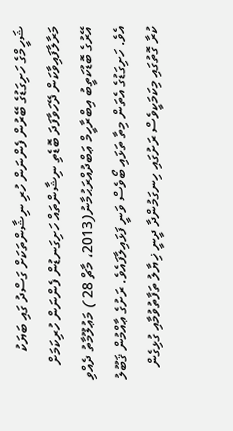ޝަހީމްގެ ހަށިގަޑުގެ ބޭރުން ފެންނަން ހުރި ނިޝާންތަކަށް ގަސްދު ގައި ބަޔަކު މަރާލާފައިވާކަން ދޭހަވާފަދަ ބޮޑެތި ނިޝާންތައް ހަށިގަނޑުން ފެންނަން ހުރިކަމަށް އޭރުގެ ބޮޑުކަތީބު އިބްރާހީމް ޢަބްދުއްރަޙުމާނު(2013، މާޗް 28 ) މަޢުލޫމާތު ދެއްވި އެވެ. ހަށިގަޑުގެ އެތަން މިތާ ތަޅައި ބޯވެސް ވަނީ ފަޅައިލާފައެވެ. ރަށުގެ ޢާއްމުން ޤަބޫލު ކުރާ ގޮތުގައި މިކަމަކީވެސް ރަށުގައި ހިނގަމުންދާ ދީނީ ޚިޔާލު ތަފާތުވުމާއި ގުޅިގެން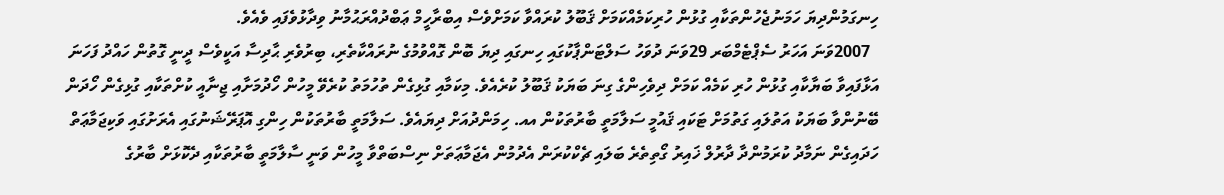ހިނގަމުންދިޔަ ހަމަނުޖެހުންތަކާއި ގުޅުން ހުރިކަމެއްކަމަށް ޤަބޫލު ކުރައްވާ ކަމަށްވެސް އިބްރާހީމް ޢަބްދުއްރަޙުމާނު ވިދާޅުވެފައި ވެއެވެ.
  2007ވަނަ އަހަރު ސެޕްޓެމްބަރ 29ވަނަ ދުވަހު ސަލްޓަންޕާކުގައި ހިނގައި ދިޔަ ބޮން ގޮއްވުމުގެ ނުރައްކާތެރި، ބިރުވެރި ޙާދިސާ އަކީވެސް ދީނީ ގޮތުން ހައްދު ފަހަނަ އަޅާފައިވާ ބަޔާކާއި ގުޅުން ހުރި ކަމެއް ކަމަށް ދިވެހިންގެ ގިނަ ބަޔަކު ޤަބޫލު ކުރެއެވެ. މިކަމާއި ގުޅިގެން ތުހުމަތު ކުރެވޭ މީހުން ހޯދުމަށާއި ޖިނާއީ ކުށްތަކާއި ގުޅިގެން ހޯދަން ބޭނުންވާ ބަޔަކު އަތުލައި ގަތުމަށް ޓަކައި ޤައުމީ ސަލާމަތީ ބާރުތަކުން އއ. ހިމަންދުއަށް ދިޔައެވެ. ސަލާމަތީ ބާރުތަކުން ހިންގި އޮޕަރޭޝަނުގައި އެރަށުގައި ވަކިޖަމާޢަތް ހަދައިގެން ނަމާދު ކުރަމުންދާ ދާރުލް ޚައިރު ގޯތިތެރެ ބަލައި ޗެކްކުރަން އެދުމުން އެޖަމާޢަތަށް ނިސްބަތްވާ މީހުން ވަނީ ސާލާމަތީ ބާރުތަކާއި ދެކޮޅަށް ބާރުގެ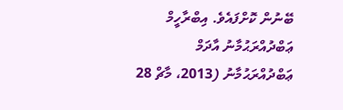ބޭނުން ކޮށްފައެވެ. އިބްރާހީމް ޢަބްދުއްރަޙުމާނު އާދަމް ޢަބްދުއްރަޙުމާނު (2013، މާޗް 28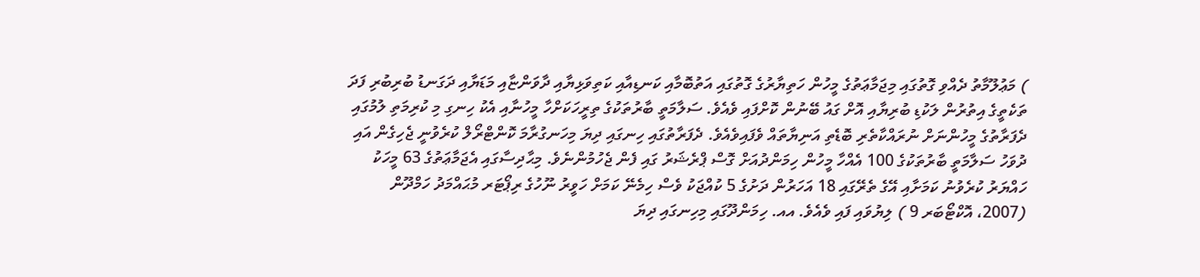) މަޢުލޫމާތު ދެއްވި ގޮތުގައި މިޖަމާޢަތުގެ މީހުން ހަތިޔާރުގެ ގޮތުގައި އަތުބޮމާއި ކަނޑިއާއި ކަތިވަޅިޔާއި ދާވަންޏާއި މަޑަޔާއި ދަގަނޑު ބުރިބުރި ފަދަ ތަކެތީގެ އިތުރުން ލަކުޑި ބުރިޔާއި އޮށް ގައު ބޭނުން ކޮށްފައި ވެއެވެ. ސަލާމަތީ ބާރުތަކުގެ ތިރީހަކަށްހާ މީހުނާއި އެކު ހިނގި މި ކުރިމަތި ލުމުގައި ދެފަރާތުގެ މީހުންނަށް ނުރައްކާތެރި ބޮޑެތި އަނިޔާތައް ވެފައިވެއެވެ. ދެފަރާތުގައި ހިނގައި ދިޔަ މިހަނގުރާމަ ކޮންޓްރޯލް ކުރެވުނީ ޖެހިގެން އައި ދުވަހު ސަލާމަތީ ބާރުތަކުގެ 100 އެއްހާ މީހުން ހިމަންދުއަށް ގޮސް ޕްރެޝަރު ގައި ފެން ޖެހުމުންނެވެ. މިޙާދިސާގައި އެޖަމާޢަތުގެ 63 މީހަކު ހައްޔަރު ކުރެވުނު ކަމަށާއި އޭގެ ތެރޭގައި 18 އަހަރުން ދަށުގެ 5 ކުއްޖަކު ވެސް ހިމެނޭ ކަމަށް ހަވީރު ނޫހުގެ ރިޕޯޓަރ މުޙައްމަދު ހަމްދޫން (2007، އޮކްޓޯބަރ 9 ) ލިޔުވައި ފައި ވެއެވެ. އއ. ހިމަންދޫގައި މިހިނގައި ދިޔަ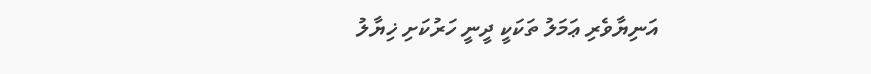އަނިޔާވެރި ޢަމަލު ތަކަކީ ދީނީ ހަރުކަށި ޚިޔާލު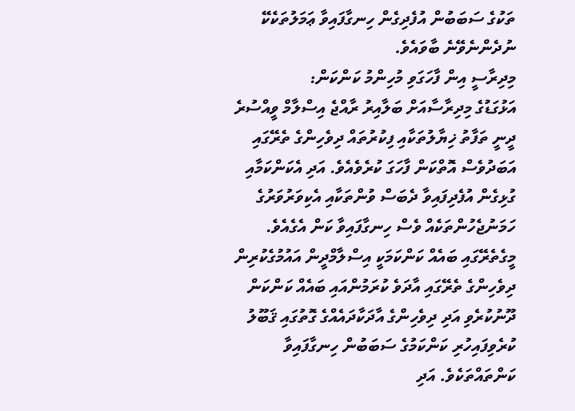ތަކުގެ ސަބަބުން އުފެދިގެން ހިނގާފައިވާ ޢަމަލުތަކެކޭ ނުދެންނެވޭނެ ބާވައެވެ.
މިދިރާސީ އިން ފާހަގަވި މުހިންމު ކަންކަން:
އަޅުގަޑުގެ މިދިރާސާއަށް ބަލާއިރު ރާއްޖެ އިސްލާމް ވީއްސުރެ ދީނީ ތަފާތު ޚިޔާލުތަކާއި ފިކުރުތައް ދިވެހިންގެ ތެރޭގައި އަބަދުވެސް އޮތްކަން ފާހަގަ ކުރެވެއެވެ. އަދި އެކަންކަމާއި ގުޅިގެން އުފެދިފައިވާ ދެބަސް ވުންތަކާއި އެކިވަރުވަރުގެ ހަމަނުޖެހުންތަކެއް ވެސް ހިނގާފައިވާ ކަން އެގެއެވެ. މީގެތެރޭގައި ބައެއް ކަންކަމަކީ އިސްލާމްދީން އައުމުގެކުރިން ދިވެހިންގެ ތެރޭގައި އާދަވެ ކުރަމުންއައި ބައެއް ކަންކަން ދޫނުކުރެވި އަދި ދިވެހިންގެ އާދަކާދައެއްގެ ގޮތުގައި ޤަބޫލު ކުރެވިފައިހުރި ކަންކަމުގެ ސަބަބުން ހިނގާފައިވާ ކަންތައްތަކެވެ. އަދި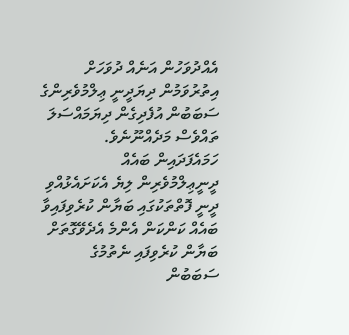އެއްދުވަހުން އަނެއް ދުވަހަށް އިތުރުވަމުން ދިޔަދީނީ ޢިލްމުވެރިންގެ ސަބަބުން އުފެދިގެން ދިޔަމައްސަލަ ތައްވެސް މަދެއްނޫނެވެ. ހަމައެފަދައިން ބައެއް ދީނީޢިލްމުވެރިން ލިޔެ އެކަށައެޅުއްވި ދީނީ ފޮތްތަކުގައި ބަޔާން ކުރެވިފައިވާ ބައެއް ކަންކަން އެންމެ އެދެވޭގޮތަށް ބަޔާން ކުރެވިފައި ނެތުމުގެ ސަބަބުން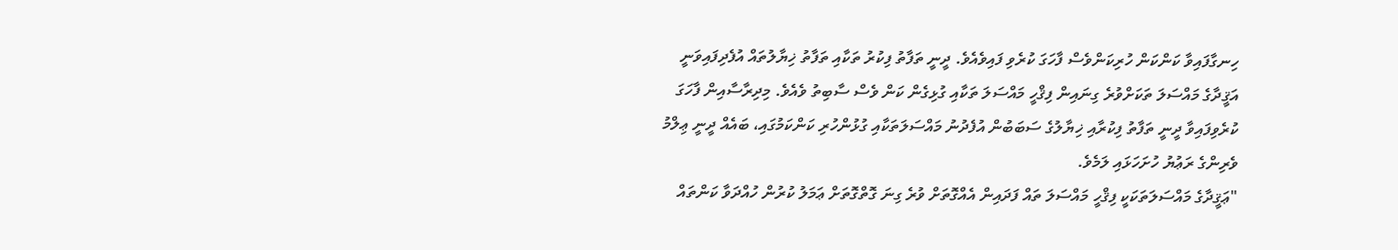ހިނގާފައިވާ ކަންކަން ހުރިކަންވެސް ފާހަގަ ކުރެވި ފައިވެއެވެ. ދީނީ ތަފާތު ފިކުރު ތަކާއި ތަފާތު ޚިޔާލުތައް އުފެދިފައިވަނީ އަޤީދާގެ މައްސަލަ ތަކަށްވުރެ ގިނައިން ފިޤްހީ މައްސަލަ ތަކާއި ގުޅިގެން ކަން ވެސް ސާބިތު ވެއެވެ. މިދިރާސާއިން ފާހަގަ ކުރެވިފައިވާ ދީނީ ތަފާތު ފިކުރާއި ޚިޔާލުގެ ސަބަބުން އުފެދުނު މައްސަލަތަކާއި ގުޅުންހުރި ކަންކަމުގައި، ބައެއް ދީނީ ޢިލްމު ވެރިންގެ ރަޢުޔު ހުށަހަޅައި ލަމެވެ.
"ޢަޤީދާގެ މައްސަލަތަކަކީ ފިޤްހީ މައްސަލަ ތައް ފަދައިން އެއްގޮތަށް ވުރެ ގިނަ ގޮތްގޮތަށް ޢަމަލު ކުރުން ހުއްދަވާ ކަންތައް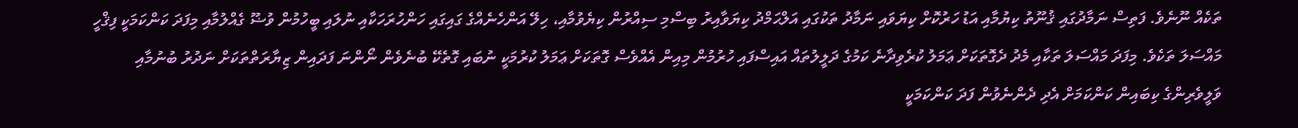ތަކެއް ނޫނެވެ. ފަތިސް ނަމާދުގައި ޤުނޫތު ކިޔުމާއި އަޑު ހަރުކޮށް ކިޔަވައި ނަމާދު ތަކުގައި އަލްޙަމްދު ކިޔަވާއިރު ބިސްމި ސިއްރުން ކިޔެވުމާއި، ހިލޭ އަންހެނެއްގެ ގައިގައި ހަންހުރަހަކާއި ނުލައި ބީހުމުން ވުޟޫ ގެއްލުމާއި މިފަދަ ކަންކަމަކީ ފިޤްހީ މައްސަލަ ތަކެވެ. މިފަދަ މައްސަލަ ތަކާއި މެދު ދެގޮތަކަށް ޢަމަލު ކުރެވިދާނެ ކަމުގެ ދަލީލުތައް އައިސްފައި ހުރުމުން މިއިން އެއްވެސް ގޮތަކަށް ޢަމަލު ކުރުމަކީ ނުބައި ގޮތެކޭ ބުނެވެން ނޯންނަ ފަދައިން ޒިޔާރަތްތަކަށް ނަދުރު ބުނުމާއި ވަލީވެރިންގެ ކިބައިން ކަންކަމަށް އެދި ދެންނެވުން ފަދަ ކަންކަމަކީ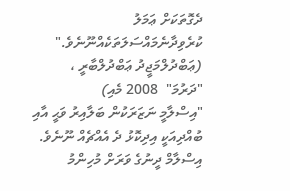ދެގޮތަކަށް ޢަމަލު ކުރެވިދާނެމައްސަލަތަކެއްނޫނެވެ." (ޢަބްދުލްމަޖީދު ޢަބްދުލްބާރީ ، "ދަރުމަ"  2008 މެއި)
"އިސްލާމީ ނަޒަރަކުން ބަލާއިރު ވަޙީ އާއި ބުއްދިއަކީ އިދިކޮޅު ދެ އެއްޗެއް ނޫނެވެ. އިސްލާމް ދީނުގެ ވަރަށް މުހިންމު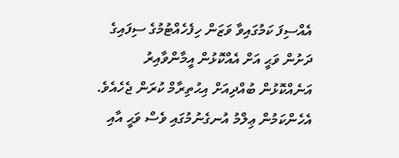އެއްސިފަ ކަމުގައިވާ ވަޒަން ހިފެހެއްޓުމުގެ ސިފައިގެ ދަށުން ވަޙީ އަށް އެއްކޮޅުން އީމާންވާއިރު އަނެއްކޮޅުން ބުއްދިއަށް އިޙުތިރާމް ކުރަން ޖެހެއެވެ. އެހެންކަމުން ޢިލްމު އުނގެނުމުގައި ވެސް ވަޙީ އާއި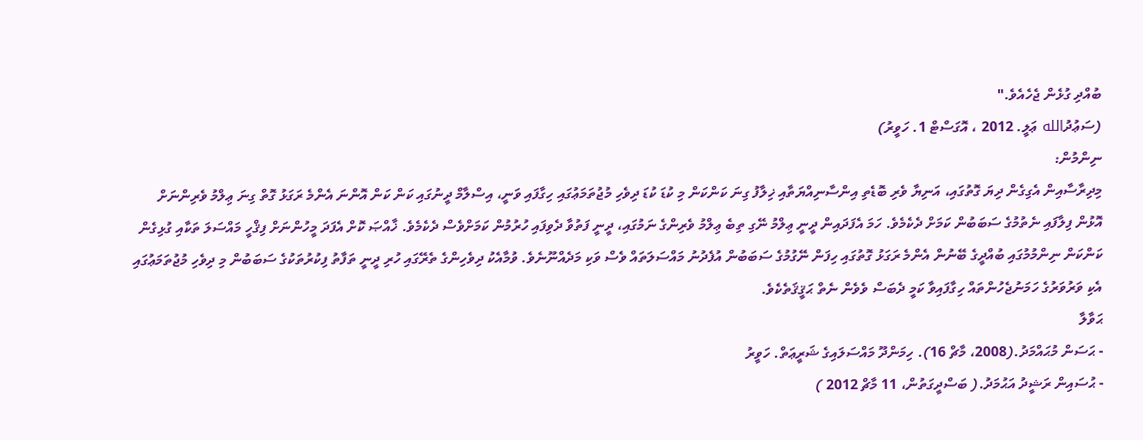ބުއްދި ގުޅެން ޖެހެއެވެ."
(ސަޢުދުالله ޢަލީ. 2012 ، އޮގަސްޓް 1. ހަވީރު)
ނިންމުން:
މިދިރާސާއިން އެގިގެން ދިޔަ ގޮތުގައި، އަނިޔާ ވެރި ބޮޑެތި އިންސާނިއްޔަތާއި ޚިލާފު ގިނަ ކަންކަން މި ކުޑަ ކުޑަ ދިވެހި މުޖުތަމަޢުގައި ހިގާފައި ވަނީ، އިސްލާމް ދީނުގައި ކަން ކަން އޮންނަ އެންމެ ރަގަޅު ގޮތް ގިނަ ޢިލްމު ވެރިންނަށް އޮޅުން ފިލާފައި ނެތުމުގެ ސަބަބުން ކަމަށް ދެކެމެވެ. ހަމަ އެފަދައިން ދީނީ ޢިލްމު ނޭގި ތިބެ ޢިލްމު ވެރިންގެ ނަމުގައި، ދީނީ ފަތުވާ ދެވިފައި ހުރުމުން ކަމަށްވެސް ދެކެމެވެ. ޚާއްޞަ ކޮށް އެފަދަ މީހުންނަށް ފިޤްހީ މައްސަލަ ތަކާއި ގުޅިގެން ކަންކަން ނިންމުމުގައި ބުއްދީގެ ބޭނުން އެންމެ ރަގަޅު ގޮތުގައި ހިފަން ނޭގުމުގެ ސަބަބުން އުފެދުނު މައްސަލަތައް ވެސް ވަކި މަދެއްނޫނެވެ. ވުމާއެކު ދިވެހިންގެ ތެރޭގައި ހުރި ދީނީ ތަފާތު ފިކުރުތަކުގެ ސަބަބުން މި ދިވެހި މުޖުތަމަޢުގައި އެކި ވަރުވަރުގެ ހަމަނުޖެހުންތައް ހިގާފައިވާ ކަމީ ދެބަސް ވެވެން ނެތް ޙަޤީޤަތެކެވެ.
ޙަވާލާ
- ޙަސަން މުޙައްމަދު.(2008، މާޗް 16). ހިމަންދޫ މައްސަލައިގެ ޝަރީޢަތް. ހަވީރު
- ޙުސައިން ރަޝީދު އަޙުމަދު.( ބަސްދީގަތުން، 11 މާޗް 2012 )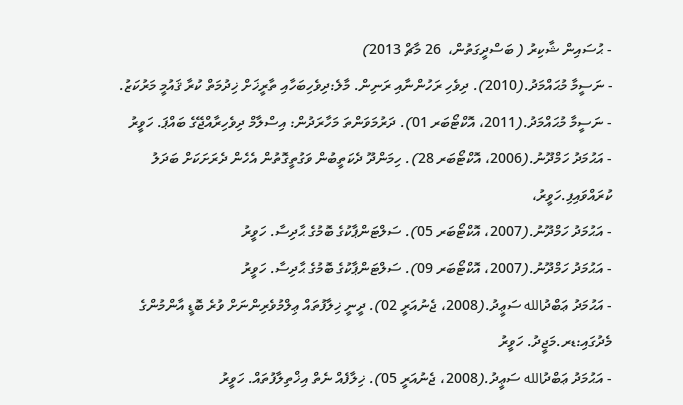- ޙުސައިން ޝާކިރު ( ބަސްދީގަތުން،  26 މާޗް 2013)
- ނަސީމާ މުޙައްމަދު.(2010). ދިވެހި ރަހުންނާއި ރަނިން. މާލެ:ދިވެހިބަހާއި ތާރީޚަށް ޚިދުމަތް ކުރާ ޤައުމީ މަރުކަޒު.
- ނަސީމާ މުޙައްމަދު.(2011، އޮކްޓޯބަރ 01). ދަރުމަވަންތަ މަހާރަދުން: އިސްލާމް ދިވެހިރާއްޖޭގެ ބައްޕަ. ހަވީރު
- އަޙުމަދު ހަމްދޫނު.(2006، އޮކްޓޯބަރ 28). ހިމަންދޫ ދެކަތީބުން ވަގުތީގޮތުން އެހެން ދެރަށަކަށް ބަދަލު ކުރައްވައިފި.ހަވީރު،
- އަޙުމަދު ހަމްދޫނު.(2007، އޮކްޓޯބަރ 05). ސަލްޓަންޕާކުގެ ބޮމުގެ ޙާދިސާ. ހަވީރު
- އަޙުމަދު ހަމްދޫނު.(2007، އޮކްޓޯބަރ 09). ސަލްޓަންޕާކުގެ ބޮމުގެ ޙާދިސާ. ހަވީރު
- އަޙުމަދު ޢަބްދުالله ސަޢީދު.(2008، ޖެނުއަރީ 02). ދީނީ ޚިލާފުތައް ޢިލްމުވެރިންނަށް ވުރެ ބޮޑީ އާންމުންގެ މެދުގައި:ޑރ.މަޖީދު. ހަވީރު
- އަޙުމަދު ޢަބްދުالله ސަޢީދު.(2008، ޖެނުއަރީ 05). ޚިލާފެއް ނެތް އިޚްތިލާފުތައް. ހަވީރު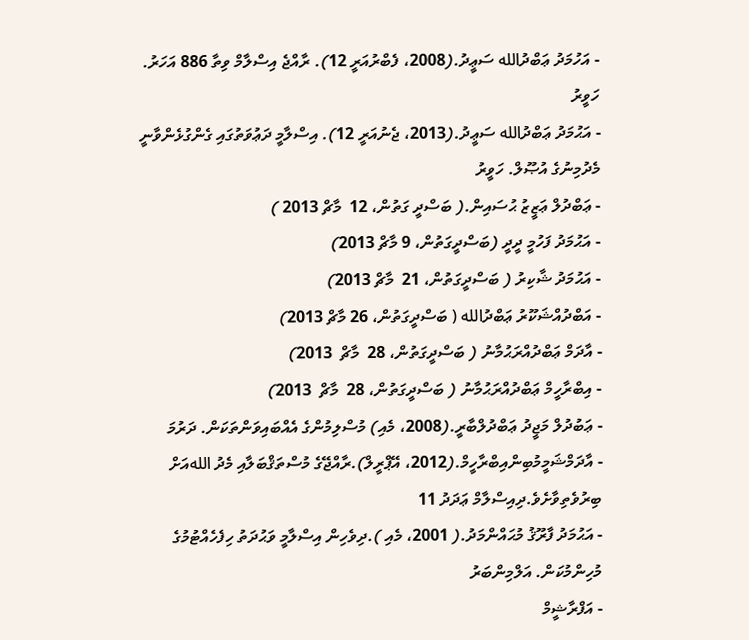- އަހުމަދު ޢަބްދުالله ސަޢީދު.(2008، ފެބްރުއަރީ 12). ރާއްޖެ އިސްލާމް ވިތާ 886 އަހަރު. ހަވީރު
- އަޙުމަދު ޢަބްދުالله ސަޢީދު.(2013، ޖެނުއަރީ 12). އިސްލާމީ ދަޢުވަތުގައި ގެންގުޅެންވާނީ މެދުމިނުގެ އުޞޫލް. ހަވީރު
- ޢަބްދުލް ޢަޒީޒު ޙުސައިން.( ބަސްދީ ގަތުން، 12  މާޗް 2013 )
- އަޙުމަދު ފަހުމީ ދީދީ (ބަސްދީގަތުން، 9 މާޗް 2013)
- އަޙުމަދު ޝާކިރު ( ބަސްދީގަތުން، 21  މާޗް 2013)
- އަބްދުއްޝަކޫރު ޢަބްދުالله ( ބަސްދީގަތުން، 26 މާޗް 2013)
- އާދަމް ޢަބްދުއްރަޙުމާނު ( ބަސްދީގަތުން، 28  މާޗް  2013)
- އިބްރާހީމް ޢަބްދުއްރަޙުމާނު ( ބަސްދީގަތުން، 28  މާޗް  2013)
- ޢަބުދުލް މަޖީދު ޢަބްދުލްބާރީ.(2008، މެއި) މުސްލިމުންގެ އެއްބައިވަންތަކަން. ދަރުމަ
- އާދަމްޝަމީމުބިންއިބްރާހީމް.(2012، އޭޕްރީލް).ރާއްޖޭގެ މުސްތަޤްބަލާއި މެދު اللهއަށް ބިރުވެތިވާށެވެ.ދިއިސްލާމް ޢަދަދު 11
- އަޙުމަދު ފާރޫޤު މުޙައްންމަދު.( 2001، މެއި ).ދިވެހިން އިސްލާމީ ވަޙުދަތު ހިފެހެއްޓުމުގެ މުހިންމުކަން. އަލްމިންބަރު
- އަފްރާޝީމް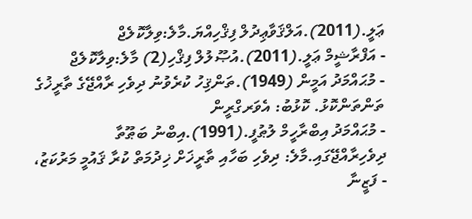ޢަލީ.(2011).އަލްޤަވާޢިދުލް ފިޤްހިއްޔަ.މާލެ:ވިލާކޮލެޖް
- އަފްރާޝީމް ޢަލީ.(2011).އުޞޫލުލް ފިޤްހި(2) މާލެ:ވިލާކޮލެޖް
- މުޙައްމަދު އަމީން (1949).ތަންޤިހު ކުރެވުނު ދިވެހި ރާއްޖޭގެ ތާރީޚުގެ ތަންތަންކޮޅު. ކޮޅުބު: އެވަރގްރީން
- މުޙައްމަދު އިބްރާހީމް ލުޠުފީ.(1991).އިބްނު ބަޠޫތާ ދިވެހިރާއްޖޭގައި.މާލެ: ދިވެހި ބަހާއި ތާރީޚަށް ޚިދުމަތް ކުރާ ޤައުމީ މަރުކަޒު،
- ފަޒީނާ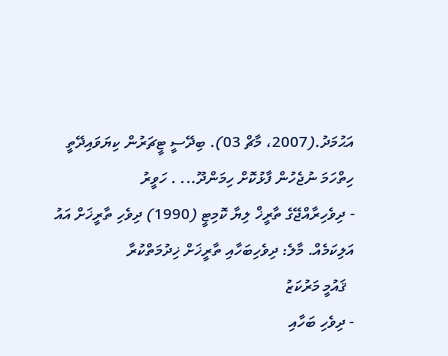އަޙުމަދު.(2007، މާޗް 03). ބިދޭސީ ޓީޗަރުން ކިޔަވައިދޭތީ ހިތްހަމަ ނުޖެހުން ފާޅުކޮށް ހިމަންދޫ... . ހަވީރު
- ދިވެހިރާއްޖޭގެ ތާރީޚް ލިޔާ ކޮމިޓީ (1990) ދިވެހި ތާރީޚަށް އައު އަލިކަމެއް. މާލެ: ދިވެހިބަހާއި ތާރީޚަށް ޚިދުމަތްކުރާ
  ޤައުމީ މަރުކަޒު
- ދިވެހި ބަހާއި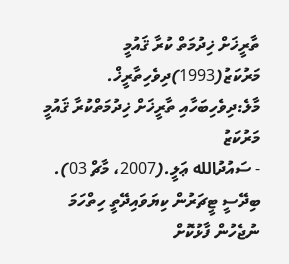ތާރީޚަށް ޚިދުމަތް ކުރާ ޤައުމީ މަރުކަޒު(1993)ދިވެހިތާރީޚް. މާލެ:ދިވެހިބަހާއި ތާރީޚަށް ޚިދުމަތްކުރާ ޤައުމީ މަރުކަޒު
- ސައުދުالله ޢަލީ.(2007، މާޗް 03). ބިދޭސީ ޓީޗަރުން ކިޔަވައިދޭތީ ހިތްހަމަ ނުޖެހުން ފާޅުކޮށް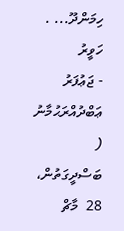ހިމަންދޫ... . ހަވީރު
- ޖަޢުފަރު ޢަބްދުއްރަޙުމާނު ( ބަސްދީގަތުން، 28  މާޗް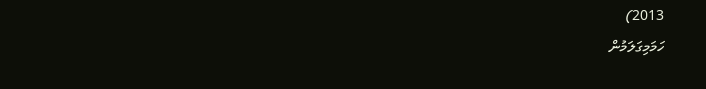2013)
ހަމަމިގަލަމުން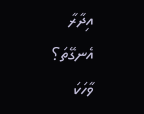އިދާރާ
އެނގޭތަ؟
ވާހަކަ